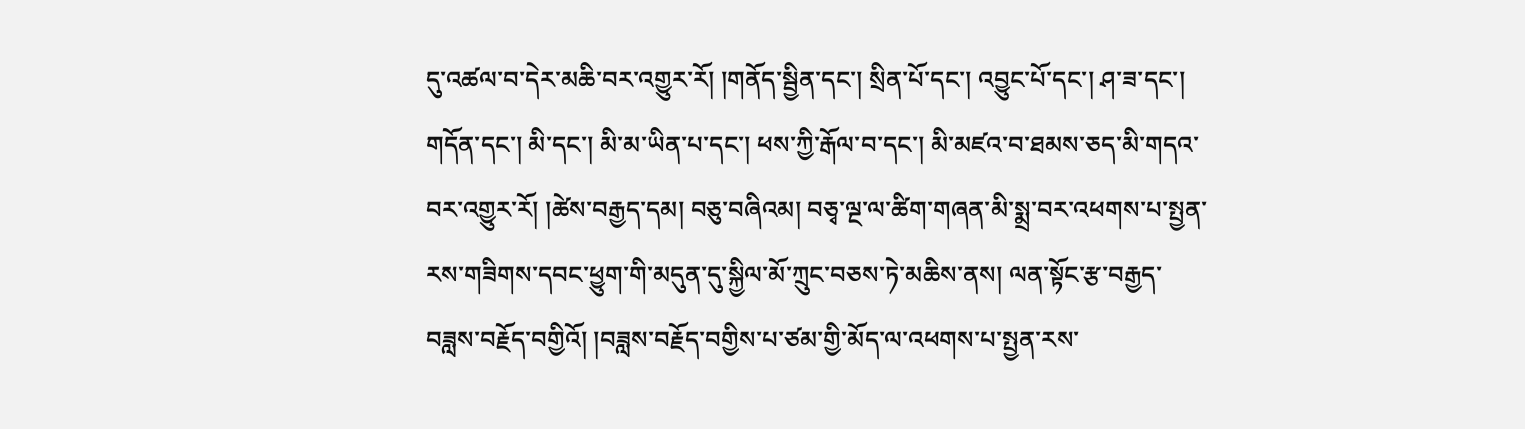དུ་འཚལ་བ་དེར་མཆི་བར་འགྱུར་རོ། །གནོད་སྦྱིན་དང་། སྲིན་པོ་དང་། འབྱུང་པོ་དང་། ཤ་ཟ་དང་། གདོན་དང་། མི་དང་། མི་མ་ཡིན་པ་དང་། ཕས་ཀྱི་རྒོལ་བ་དང་། མི་མཛའ་བ་ཐམས་ཅད་མི་གདའ་བར་འགྱུར་རོ། །ཚེས་བརྒྱད་དམ། བཅུ་བཞིའམ། བཅྭ་ལྔ་ལ་ཚིག་གཞན་མི་སྨྲ་བར་འཕགས་པ་སྤྱན་རས་གཟིགས་དབང་ཕྱུག་གི་མདུན་དུ་སྐྱིལ་མོ་ཀྲུང་བཅས་ཏེ་མཆིས་ནས། ལན་སྟོང་རྩ་བརྒྱད་བཟླས་བརྗོད་བགྱིའོ། །བཟླས་བརྗོད་བགྱིས་པ་ཙམ་གྱི་མོད་ལ་འཕགས་པ་སྤྱན་རས་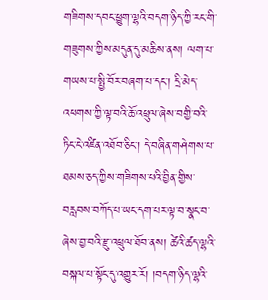གཟིགས་དབང་ཕྱུག་ལྷའི་བདག་ཉིད་ཀྱི་རང་གི་གཟུགས་ཀྱིས་མདུན་དུ་མཆིས་ནས། ལག་པ་གཡས་པ་སྤྱི་བོར་བཞག་པ་དང་། དྲི་མེད་འཕགས་ཀྱི་ལྟ་བའི་ཆོ་འཕྲུལ་ཞེས་བགྱི་བའི་ཏིང་ངེ་འཛིན་འཐོབ་ཅིང་། དེ་བཞིན་གཤེགས་པ་ཐམས་ཅད་ཀྱིས་གཟིགས་པའི་བྱིན་གྱིས་བརླབས་བཀོད་པ་ཡང་དག་པར་ལྟ་བ་སྣང་བ་ཞེས་བྱ་བའི་རྫུ་འཕྲུལ་ཐོབ་ནས། ཚེའི་ཚད་ལྷའི་བསྐལ་པ་སྟོང་དུ་འགྱུར་རོ། །བདག་ཉིད་ལྷའི་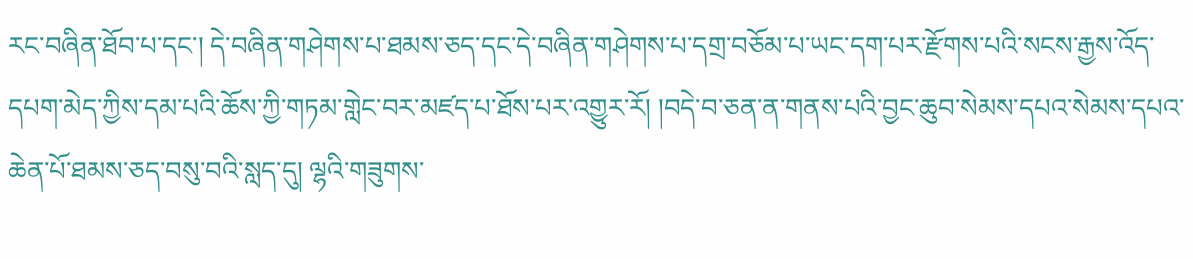རང་བཞིན་ཐོབ་པ་དང་། དེ་བཞིན་གཤེགས་པ་ཐམས་ཅད་དང་དེ་བཞིན་གཤེགས་པ་དགྲ་བཅོམ་པ་ཡང་དག་པར་རྫོགས་པའི་སངས་རྒྱས་འོད་དཔག་མེད་ཀྱིས་དམ་པའི་ཆོས་ཀྱི་གཏམ་གླེང་བར་མཛད་པ་ཐོས་པར་འགྱུར་རོ། །བདེ་བ་ཅན་ན་གནས་པའི་བྱང་ཆུབ་སེམས་དཔའ་སེམས་དཔའ་ཆེན་པོ་ཐམས་ཅད་བསུ་བའི་སླད་དུ། ལྷའི་གཟུགས་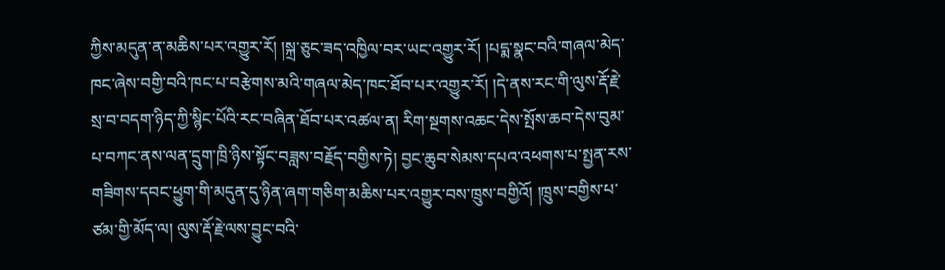ཀྱིས་མདུན་ན་མཆིས་པར་འགྱུར་རོ། །སྐྲ་ཅུང་ཟད་འཁྱིལ་བར་ཡང་འགྱུར་རོ། །པདྨ་སྣང་བའི་གཞལ་མེད་ཁང་ཞེས་བགྱི་བའི་ཁང་པ་བརྩེགས་མའི་གཞལ་མེད་ཁང་ཐོབ་པར་འགྱུར་རོ། །དེ་ནས་རང་གི་ལུས་རྡོ་རྗེ་སྲ་བ་བདག་ཉིད་ཀྱི་སྙིང་པོའི་རང་བཞིན་ཐོབ་པར་འཚལ་ན། རིག་སྔགས་འཆང་དེས་སྤོས་ཆབ་དེས་བུམ་པ་བཀང་ནས་ལན་དྲུག་ཁྲི་ཉིས་སྟོང་བཟླས་བརྗོད་བགྱིས་ཏེ། བྱང་ཆུབ་སེམས་དཔའ་འཕགས་པ་སྤྱན་རས་གཟིགས་དབང་ཕྱུག་གི་མདུན་དུ་ཉིན་ཞག་གཅིག་མཆིས་པར་འགྱུར་བས་ཁྲུས་བགྱིའོ། །ཁྲུས་བགྱིས་པ་ཙམ་གྱི་མོད་ལ། ལུས་རྡོ་རྗེ་ལས་བྱུང་བའི་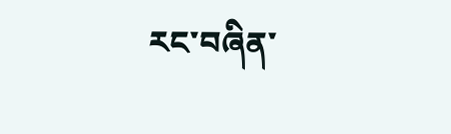རང་བཞིན་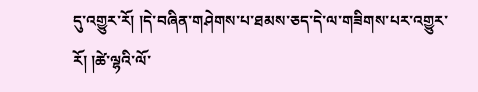དུ་འགྱུར་རོ། །དེ་བཞིན་གཤེགས་པ་ཐམས་ཅད་དེ་ལ་གཟིགས་པར་འགྱུར་རོ། །ཚེ་ལྷའི་ལོ་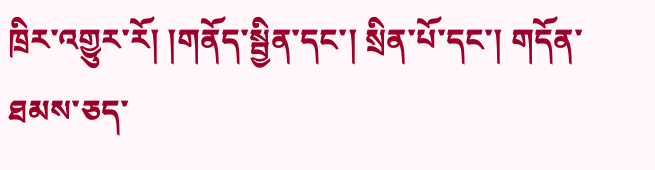ཁྲིར་འགྱུར་རོ། །གནོད་སྦྱིན་དང་། སྲིན་པོ་དང་། གདོན་ཐམས་ཅད་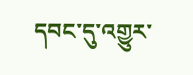དབང་དུ་འགྱུར་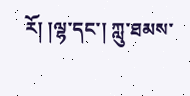རོ། །ལྷ་དང་། ཀླུ་ཐམས་